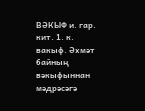ВӘКЫФ и. гар. кит. 1. к. вакыф. Әхмәт байның вәкыфыннан мәдрәсәгә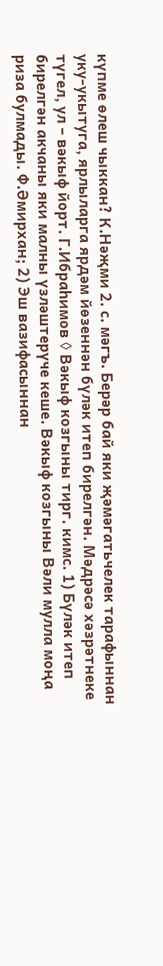күпме өлеш чыккан? К.Нәҗми 2. с. мәгъ. Берәр бай яки җәмәгатьчелек тарафыннан уку-укытуга, ярлыларга ярдәм йөзеннән бүләк итеп бирелгән. Мәдрәсә хәзрәтнеке түгел, ул – вәкыф йорт. Г.Ибраһимов ◊ Вәкыф козгыны тирг. кимс. 1) Бүләк итеп бирелгән акчаны яки малны үзләштерүче кеше. Вәкыф козгыны Вәли мулла моңа риза булмады. Ф.Әмирхан; 2) Эш вазифасыннан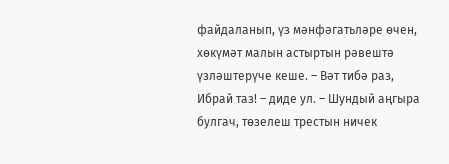файдаланып, үз мәнфәгатьләре өчен, хөкүмәт малын астыртын рәвештә үзләштерүче кеше. – Вәт тибә раз, Ибрай таз! – диде ул. – Шундый аңгыра булгач, төзелеш трестын ничек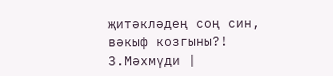җитәкләдең соң син, вәкыф козгыны?! З.Мәхмүди |